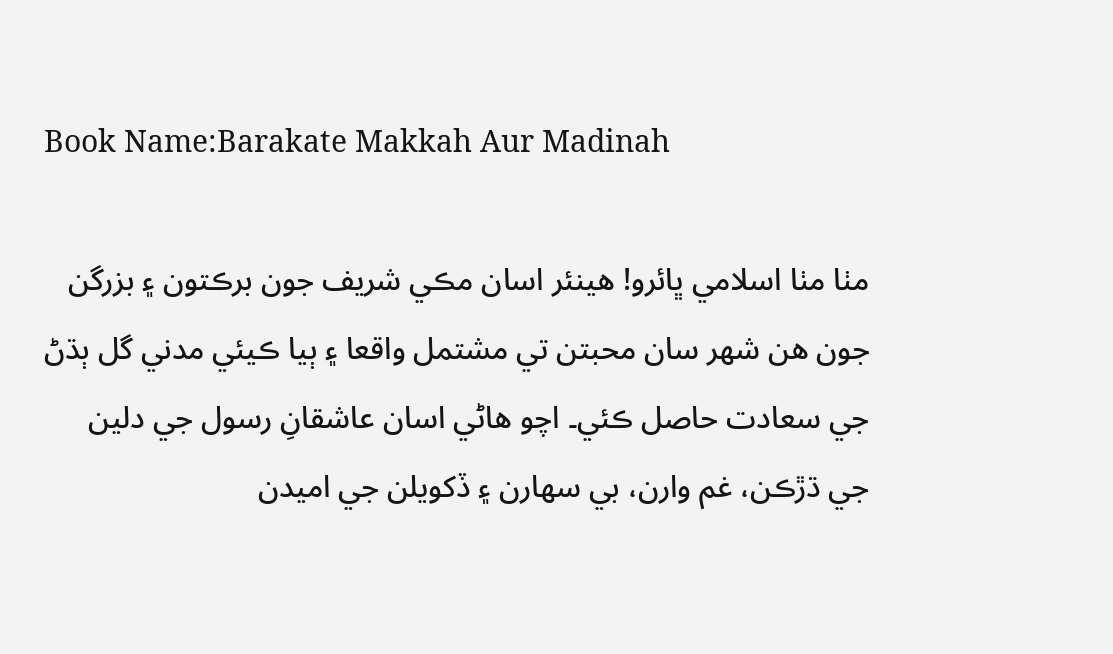Book Name:Barakate Makkah Aur Madinah

مٺا مٺا اسلامي ڀائرو! هينئر اسان مڪي شريف جون برڪتون ۽ بزرگن جون هن شهر سان محبتن تي مشتمل واقعا ۽ ٻيا ڪيئي مدني گل ٻڌڻ جي سعادت حاصل ڪئي۔ اچو هاڻي اسان عاشقانِ رسول جي دلين جي ڌڙڪن، غم وارن، بي سهارن ۽ ڏکويلن جي اميدن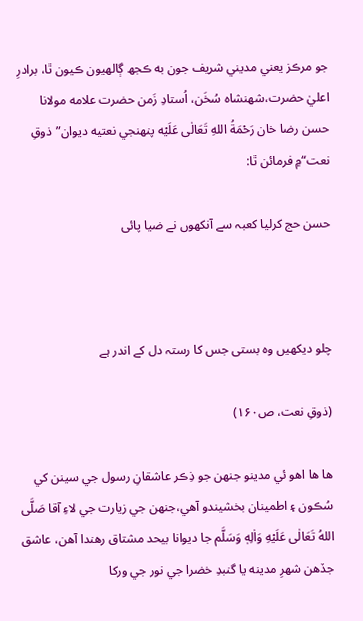جو مرڪز يعني مديني شريف جون به ڪجھ ڳالهيون ڪيون ٿا، برادرِ اعليٰ حضرت،شهنشاه سُخَن، اُستادِ زَمن حضرت علامه مولانا حسن رضا خان رَحْمَةُ اللهِ تَعَالٰی عَلَيْه پنهنجي نعتيه ديوان”ذوقِ نعت“۾ فرمائن ٿا:

حسن حج کرلیا کعبہ سے آنکھوں نے ضیا پائی



چلو دیکھیں وہ بستی جس کا رستہ دل کے اندر ہے

(ذوقِ نعت، ص۱۶۰)

ها ها اهو ئي مدينو جنهن جو ذِڪر عاشقانِ رسول جي سينن کي سُڪون ۽ اطمينان بخشيندو آهي،جنهن جي زيارت جي لاءِ آقا صَلَّى اللهُ تَعَالٰى عَلَيْهِ وَاٰلِهٖ وَسَلَّم جا ديوانا بيحد مشتاق رهندا آهن، عاشق جڏهن شهرِ مدينه يا گنبدِ خضرا جي نور جي ورکا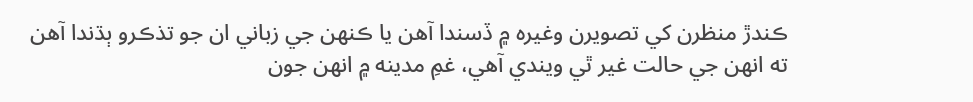ڪندڙ منظرن کي تصويرن وغيره ۾ ڏسندا آهن يا ڪنهن جي زباني ان جو تذڪرو ٻڌندا آهن ته انهن جي حالت غير ٿي ويندي آهي، غمِ مدينه ۾ انهن جون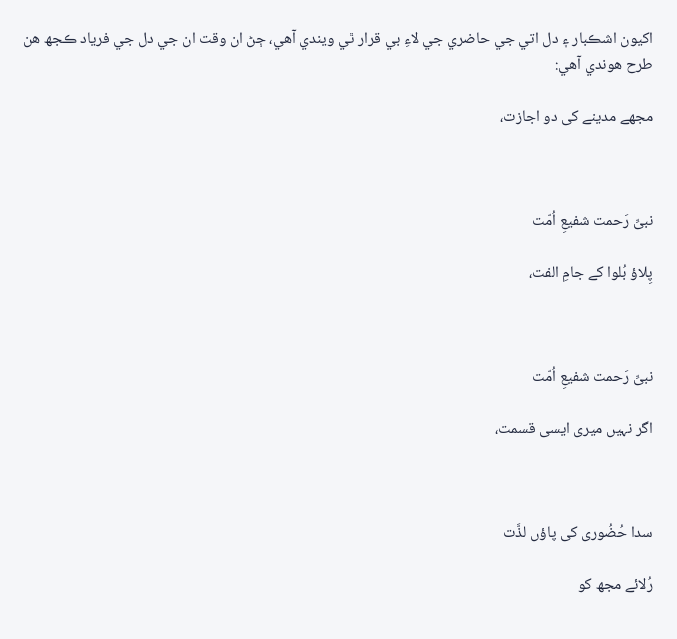اکيون اشڪبار ۽ دل اتي جي حاضري جي لاءِ بي قرار ٿي ويندي آهي، ڄڻ ان وقت ان جي دل جي فرياد ڪجھ هن طرح هوندي آهي:

مجھے مدینے کی دو اجازت،



نبیِّ رَحمت شفیعِ اُمّت

پِلاؤ بُلوا کے جامِ الفت،



نبیِّ رَحمت شفیعِ اُمّت

اگر نہیں میری ایسی قسمت،



سدا حُضُوری کی پاؤں لذَّت

رُلائے مجھ کو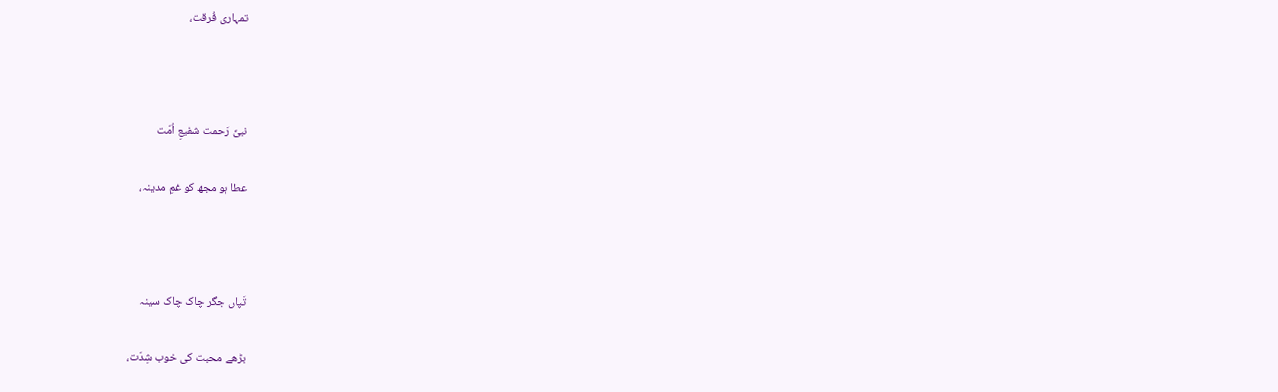تمہاری فُرقت،



نبیِّ رَحمت شفیعِ اُمّت

عطا ہو مجھ کو غمِ مدینہ،



تَپاں جگر چاک چاک سینہ

بڑھے محبت کی خوب شِدّت،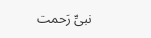نبیِّ رَحمت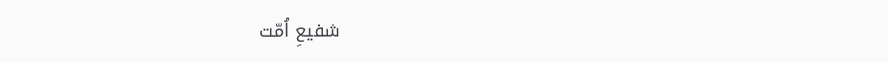شفیعِ اُمّت